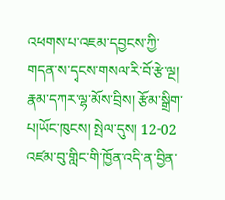འཕགས་པ་འཇམ་དབྱངས་ཀྱི་གདན་ས་དྭངས་གསལ་རི་བོ་རྩེ་ལྔ།
རྣམ་དཀར་ལྷ་མོས་བྲིས། རྩོམ་སྒྲིག་པ།ཡོང་ཁུངས། སྤེལ་དུས། 12-02
འཛམ་བུ་གླིང་གི་ཁྱོན་འདི་ན་བྱིན་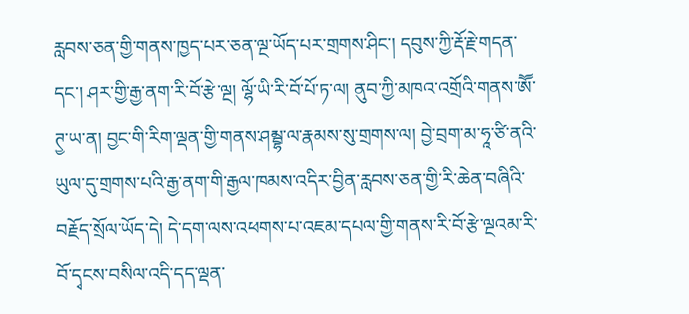རླབས་ཅན་གྱི་གནས་ཁྱད་པར་ཅན་ལྔ་ཡོད་པར་གྲགས་ཤིང་། དབུས་ཀྱི་རྡོ་རྗེ་གདན་དང་། ཤར་གྱི་རྒྱ་ནག་རི་བོ་རྩེ་ལྔ། ལྷོ་ཡི་རི་བོ་པོ་ཏ་ལ། ནུབ་ཀྱི་མཁའ་འགྲོའི་གནས་ཨཽ་ཊྱ་ཡ་ན། བྱང་གི་རིག་ལྡན་གྱི་གནས་ཤམྦྷ་ལ་རྣམས་སུ་གྲགས་ལ། བྱེ་བྲག་མ་ཧཱ་ཙི་ནའི་ཡུལ་དུ་གྲགས་པའི་རྒྱ་ནག་གི་རྒྱལ་ཁམས་འདིར་བྱིན་རླབས་ཅན་གྱི་རི་ཆེན་བཞིའི་བརྗོད་སྲོལ་ཡོད་དེ། དེ་དག་ལས་འཕགས་པ་འཇམ་དཔལ་གྱི་གནས་རི་བོ་རྩེ་ལྔའམ་རི་བོ་དྭངས་བསིལ་འདི་དད་ལྡན་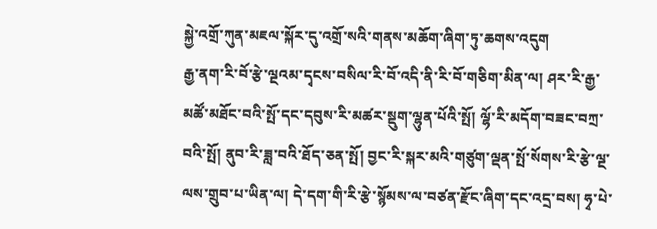སྐྱེ་འགྲོ་ཀུན་མཇལ་སྐོར་དུ་འགྲོ་སའི་གནས་མཆོག་ཞིག་ཏུ་ཆགས་འདུག
རྒྱ་ནག་རི་བོ་རྩེ་ལྔའམ་དྭངས་བསིལ་རི་བོ་འདི་ནི་རི་བོ་གཅིག་མིན་ལ། ཤར་རི་རྒྱ་མཚོ་མཐོང་བའི་སྤོ་དང་དབུས་རི་མཚར་སྡུག་ལྷུན་པོའི་སྤོ། ལྷོ་རི་མདོག་བཟང་བཀྲ་བའི་སྤོ། ནུབ་རི་ཟླ་བའི་ཐོད་ཅན་སྤོ། བྱང་རི་སྐར་མའི་གཙུག་ལྡན་སྤོ་སོགས་རི་རྩེ་ལྔ་ལས་གྲུབ་པ་ཡིན་ལ། དེ་དག་གི་རི་རྩེ་སྙོམས་ལ་བཙན་རྫོང་ཞིག་དང་འདྲ་བས། ཧྭ་པེ་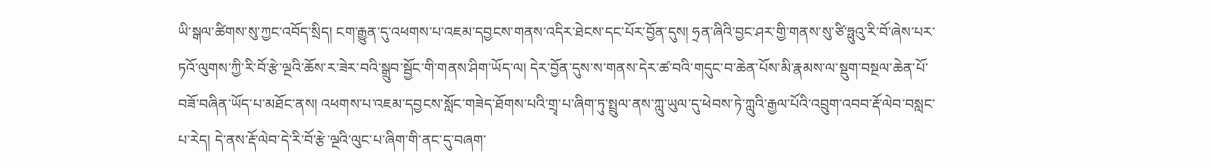ཡི་སྒལ་ཚིགས་སུ་ཀྱང་འབོད་སྲིད། ངག་རྒྱུན་དུ་འཕགས་པ་འཇམ་དབྱངས་གནས་འདིར་ཐེངས་དང་པོར་བྱོན་དུས། ཧྲན་ཞིའི་བྱང་ཤར་གྱི་གནས་སུ་ཙི་ཧྥུའུ་རི་བོ་ཞེས་པར་ཏའོ་ལུགས་ཀྱི་རི་བོ་རྩེ་ལྔའི་ཆོས་ར་ཟེར་བའི་སྒྲུབ་སྦྱོང་གི་གནས་ཤིག་ཡོད་ལ། དེར་བྱོན་དུས་ས་གནས་དེར་ཚ་བའི་གདུང་བ་ཆེན་པོས་མི་རྣམས་ལ་སྡུག་བསྔལ་ཆེན་པོ་བཟོ་བཞིན་ཡོད་པ་མཐོང་ནས། འཕགས་པ་འཇམ་དབྱངས་སློང་གཟེད་ཐོགས་པའི་གྲྭ་པ་ཞིག་ཏུ་སྤྲུལ་ནས་ཀླུ་ཡུལ་དུ་ཕེབས་ཏེ་ཀླུའི་རྒྱལ་པོའི་འབྲུག་འབབ་རྡོ་ལེབ་བསླང་པ་རེད། དེ་ནས་རྡོ་ལེབ་དེ་རི་བོ་རྩེ་ལྔའི་ལུང་པ་ཞིག་གི་ནང་དུ་བཞག་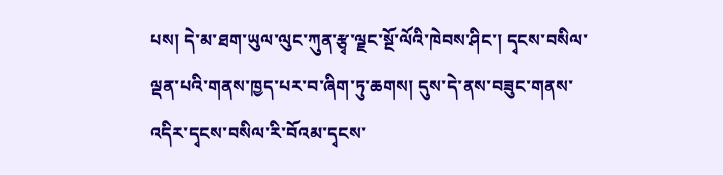པས། དེ་མ་ཐག་ཡུལ་ལུང་ཀུན་རྩྭ་ལྗང་སྔོ་ལོའི་ཁེབས་ཤིང་། དྭངས་བསིལ་ལྡན་པའི་གནས་ཁྱད་པར་བ་ཞིག་ཏུ་ཆགས། དུས་དེ་ནས་བཟུང་གནས་འདིར་དྭངས་བསིལ་རི་བོའམ་དྭངས་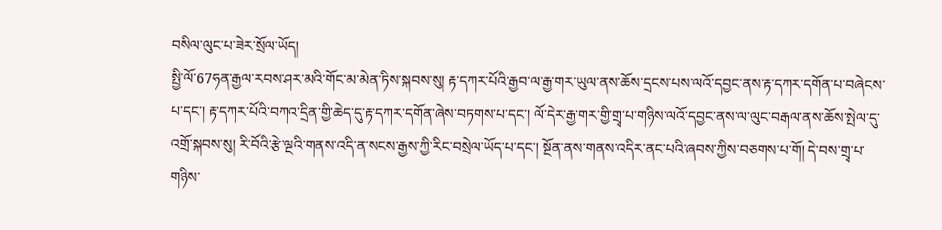བསིལ་ལུང་པ་ཟེར་སྲོལ་ཡོད།
སྤྱི་ལོ་67ཧན་རྒྱལ་རབས་ཤར་མའི་གོང་མ་མེན་ཏིས་སྐབས་སུ། རྟ་དཀར་པོའི་རྒྱབ་ལ་རྒྱ་གར་ཡུལ་ནས་ཆོས་དྲངས་པས་ལའོ་དབྱང་ནས་རྟ་དཀར་དགོན་པ་བཞེངས་པ་དང་། རྟ་དཀར་པོའི་བཀའ་དྲིན་གྱི་ཆེད་དུ་རྟ་དཀར་དགོན་ཞེས་བཏགས་པ་དང་། ལོ་དེར་རྒྱ་གར་གྱི་གྲྭ་པ་གཉིས་ལའོ་དབྱང་ནས་ལ་ལུང་བརྒལ་ནས་ཆོས་སྤེལ་དུ་འགྲོ་སྐབས་སུ། རི་བོའི་རྩེ་ལྔའི་གནས་འདི་ན་སངས་རྒྱས་ཀྱི་རིང་བསྲེལ་ཡོད་པ་དང་། སྔོན་ནས་གནས་འདིར་ནང་པའི་ཞབས་ཀྱིས་བཅགས་པ་གོ། དེ་བས་གྲྭ་པ་གཉིས་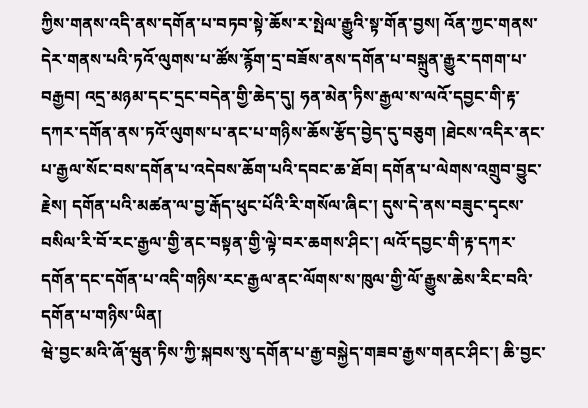ཀྱིས་གནས་འདི་ནས་དགོན་པ་བཏབ་སྟེ་ཆོས་ར་སྤེལ་རྒྱུའི་སྟ་གོན་བྱས། འོན་ཀྱང་གནས་དེར་གནས་པའི་ཏའོ་ལུགས་པ་ཚོས་རྙོག་དྲ་བཟོས་ནས་དགོན་པ་བསྐྲུན་རྒྱུར་དགག་པ་བརྒྱབ། འདྲ་མཉམ་དང་དྲང་བདེན་གྱི་ཆེད་དུ། ཧན་མེན་ཏིས་རྒྱལ་ས་ལའོ་དབྱང་གི་རྟ་དཀར་དགོན་ནས་ཏའོ་ལུགས་པ་ནང་པ་གཉིས་ཆོས་རྩོད་བྱེད་དུ་བཅུག །ཐེངས་འདིར་ནང་པ་རྒྱལ་སོང་བས་དགོན་པ་འདེབས་ཆོག་པའི་དབང་ཆ་ཐོབ། དགོན་པ་ལེགས་འགྲུབ་བྱུང་རྗེས། དགོན་པའི་མཚན་ལ་བྱ་རྒོད་ཕུང་པོའི་རི་གསོལ་ཞིང་། དུས་དེ་ནས་བཟུང་དྭངས་བསིལ་རི་བོ་རང་རྒྱལ་གྱི་ནང་བསྟན་གྱི་ལྟེ་བར་ཆགས་ཤིང་། ལའོ་དབྱང་གི་རྟ་དཀར་དགོན་དང་དགོན་པ་འདི་གཉིས་རང་རྒྱལ་ནང་ལོགས་ས་ཁུལ་གྱི་ལོ་རྒྱུས་ཆེས་རིང་བའི་དགོན་པ་གཉིས་ཡིན།
ཝེ་བྱང་མའི་ཞོ་ཝུན་ཏིས་ཀྱི་སྐབས་སུ་དགོན་པ་རྒྱ་བསྐྱེད་གཟབ་རྒྱས་གནང་ཤིང་། ཆི་བྱང་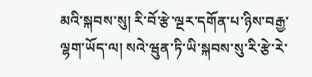མའི་སྐབས་སུ། རི་བོ་རྩེ་ལྔར་དགོན་པ་ཉིས་བརྒྱ་ལྷག་ཡོད་ལ། སའེ་ཝུན་ཏི་ཡི་སྐབས་སུ་རི་རྩེ་རེ་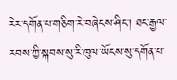རེར་དགོན་པ་གཅིག་རེ་བཞེངས་ཤིང་། ཐང་རྒྱལ་རབས་ཀྱི་སྐབས་སུ་རི་ཁུལ་ཡོངས་སུ་དགོན་པ་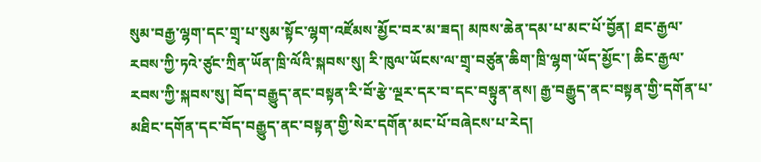སུམ་བརྒྱ་ལྷག་དང་གྲྭ་པ་སུམ་སྟོང་ལྷག་འཛོམས་མྱོང་བར་མ་ཟད། མཁས་ཆེན་དམ་པ་མང་པོ་བྱོན། ཐང་རྒྱལ་རབས་ཀྱི་ཏའེ་ཙུང་ཀྲིན་ཡོན་ཁྲི་ལོའི་སྐབས་སུ། རི་ཁུལ་ཡོངས་ལ་གྲྭ་བཙུན་ཆིག་ཁྲི་ལྷག་ཡོད་མྱོང་། ཆིང་རྒྱལ་རབས་ཀྱི་སྐབས་སུ། བོད་བརྒྱུད་ནང་བསྟན་རི་བོ་རྩེ་ལྔར་དར་བ་དང་བསྟུན་ནས། རྒྱ་བརྒྱུད་ནང་བསྟན་གྱི་དགོན་པ་མཐིང་དགོན་དང་བོད་བརྒྱུད་ནང་བསྟན་གྱི་སེར་དགོན་མང་པོ་བཞེངས་པ་རེད།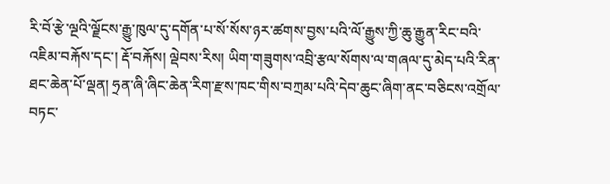རི་བོ་རྩེ་ལྔའི་ལྗོངས་རྒྱུ་ཁུལ་དུ་དགོན་པ་སོ་སོས་ཉར་ཚགས་བྱས་པའི་ལོ་རྒྱུས་ཀྱི་ཆུ་རྒྱུན་རིང་བའི་འཇིམ་བརྐོས་དང་། རྡོ་བརྐོས། ལྡེབས་རིས། ཡིག་གཟུགས་འབྲི་རྩལ་སོགས་ལ་གཞལ་དུ་མེད་པའི་རིན་ཐང་ཆེན་པོ་ལྡན། ཧྲན་ཞི་ཞིང་ཆེན་རིག་རྫས་ཁང་གིས་བཀྲམ་པའི་དེབ་ཆུང་ཞིག་ནང་བཅིངས་འགྲོལ་བཏང་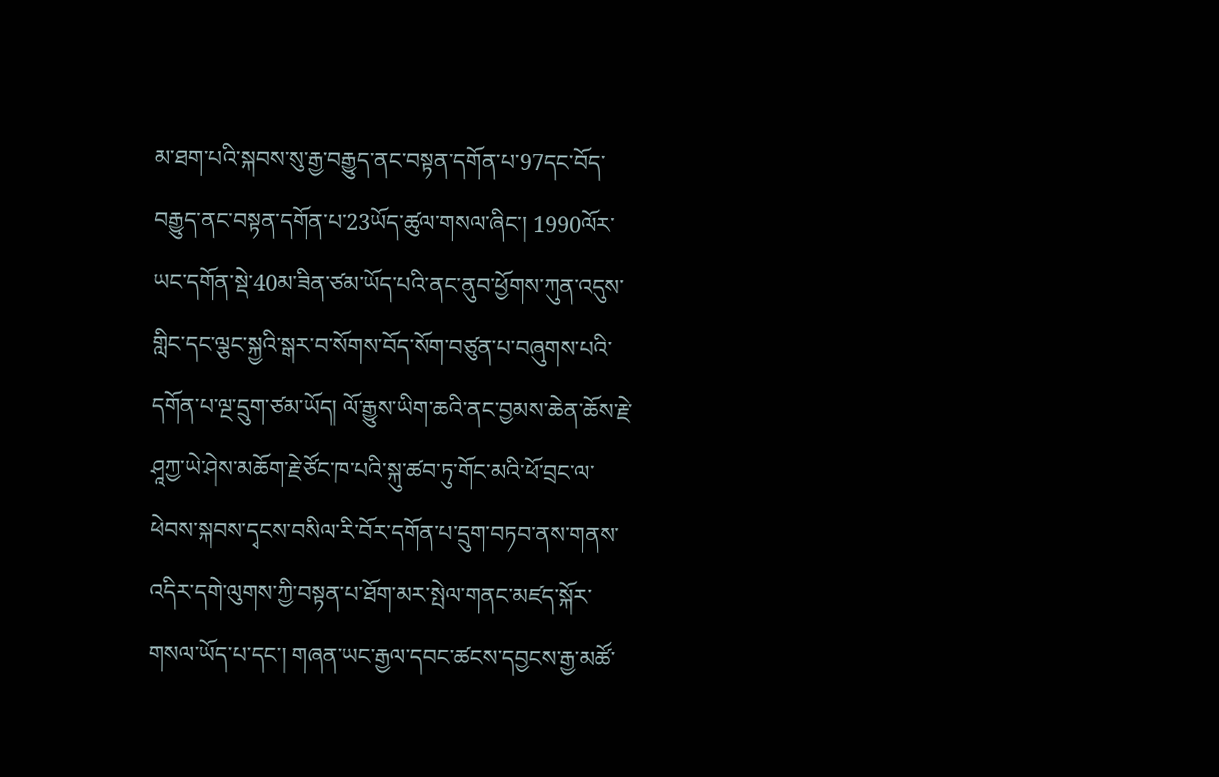མ་ཐག་པའི་སྐབས་སུ་རྒྱ་བརྒྱུད་ནང་བསྟན་དགོན་པ་97དང་བོད་བརྒྱུད་ནང་བསྟན་དགོན་པ་23ཡོད་ཚུལ་གསལ་ཞིང་། 1990ལོར་ཡང་དགོན་སྡེ་40མ་ཟིན་ཙམ་ཡོད་པའི་ནང་ནུབ་ཕྱོགས་ཀུན་འདུས་གླིང་དང་ལྕང་སྐྱའི་སྒར་བ་སོགས་བོད་སོག་བཙུན་པ་བཞུགས་པའི་དགོན་པ་ལྔ་དྲུག་ཙམ་ཡོད། ལོ་རྒྱུས་ཡིག་ཆའི་ནང་བྱམས་ཆེན་ཆོས་རྗེ་ཤཱཀྱ་ཡེ་ཤེས་མཆོག་རྗེ་ཙོང་ཁ་པའི་སྐུ་ཚབ་ཏུ་གོང་མའི་ཕོ་བྲང་ལ་ཕེབས་སྐབས་དྭངས་བསིལ་རི་བོར་དགོན་པ་དྲུག་བཏབ་ནས་གནས་འདིར་དགེ་ལུགས་ཀྱི་བསྟན་པ་ཐོག་མར་སྤེལ་གནང་མཛད་སྐོར་གསལ་ཡོད་པ་དང་། གཞན་ཡང་རྒྱལ་དབང་ཚངས་དབྱངས་རྒྱ་མཚོ་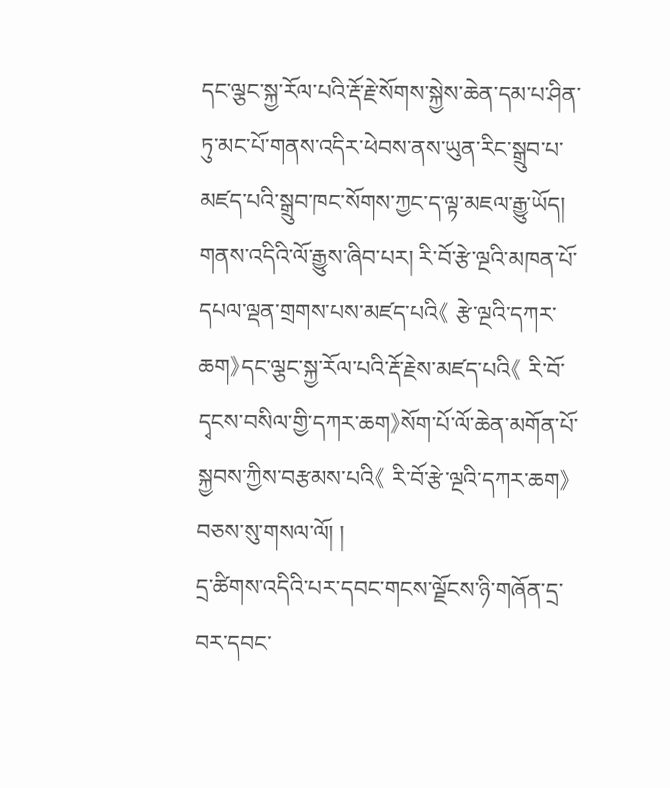དང་ལྕང་སྐྱ་རོལ་པའི་རྡོ་རྗེ་སོགས་སྐྱེས་ཆེན་དམ་པ་ཤིན་ཏུ་མང་པོ་གནས་འདིར་ཕེབས་ནས་ཡུན་རིང་སྒྲུབ་པ་མཛད་པའི་སྒྲུབ་ཁང་སོགས་ཀྱང་ད་ལྟ་མཇལ་རྒྱུ་ཡོད། གནས་འདིའི་ལོ་རྒྱུས་ཞིབ་པར། རི་བོ་རྩེ་ལྔའི་མཁན་པོ་དཔལ་ལྡན་གྲགས་པས་མཛད་པའི《 རྩེ་ལྔའི་དཀར་ཆག》དང་ལྕང་སྐྱ་རོལ་པའི་རྡོ་རྗེས་མཛད་པའི《 རི་བོ་དྭངས་བསིལ་གྱི་དཀར་ཆག》སོག་པོ་ལོ་ཆེན་མགོན་པོ་སྐྱབས་ཀྱིས་བརྩམས་པའི《 རི་བོ་རྩེ་ལྔའི་དཀར་ཆག》བཅས་སུ་གསལ་ལོ། །
དྲ་ཚིགས་འདིའི་པར་དབང་གངས་ལྗོངས་ཉི་གཞོན་དྲ་བར་དབང་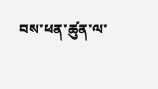བས་ཕན་ཚུན་ལ་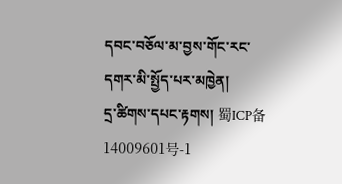དབང་བཅོལ་མ་བྱས་གོང་རང་དགར་མི་སྤྱོད་པར་མཁྱེན།
དྲ་ཚིགས་དཔང་རྟགས། 蜀ICP备14009601号-1